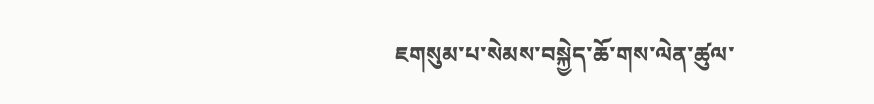ཇགསུམ་པ་སེམས་བསྐྱེད་ཆོ་གས་ལེན་ཚུལ་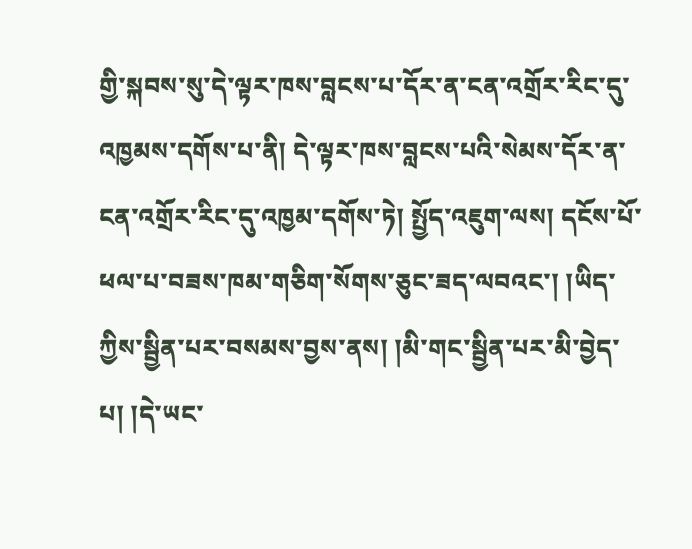གྱི་སྐབས་སུ་དེ་ལྟར་ཁས་བླངས་པ་དོར་ན་ངན་འགྲོར་རིང་དུ་འཁྱམས་དགོས་པ་ནི། དེ་ལྟར་ཁས་བླངས་པའི་སེམས་དོར་ན་ངན་འགྲོར་རིང་དུ་འཁྱམ་དགོས་ཏེ། སྤྱོད་འཇུག་ལས། དངོས་པོ་ཕལ་པ་བཟས་ཁམ་གཅིག་སོགས་ཅུང་ཟད་ལབའང་། །ཡིད་ཀྱིས་སྦྱིན་པར་བསམས་བྱས་ནས། །མི་གང་སྦྱིན་པར་མི་བྱེད་པ། །དེ་ཡང་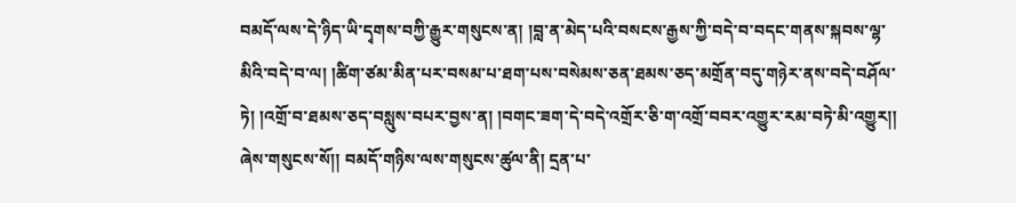བམདོ་ལས་དེ་ཉིད་ཡི་དྭགས་བཀྱི་རྒྱུར་གསུངས་ན། །བླ་ན་མེད་པའི་བསངས་རྒྱས་ཀྱི་བདེ་བ་བདང་གནས་སྐབས་ལྷ་མིའི་བདེ་བ་ལ། །ཚིག་ཙམ་མིན་པར་བསམ་པ་ཐག་པས་བསེམས་ཅན་ཐམས་ཅད་མགྲོན་བདུ་གཉེར་ནས་བདེ་བཤོལ་ཏེ། །འགྲོ་བ་ཐམས་ཅད་བསླུས་བཔར་བྱས་ན། །བགང་ཟག་དེ་བདེ་འགྲོར་ཅི་ག་འགྲོ་བབར་འགྱུར་རམ་བཏེ་མི་འགྱུར།། ཞེས་གསུངས་སོ།། བམདོ་གཉིས་ལས་གསུངས་ཚུལ་ནི། དྲན་པ་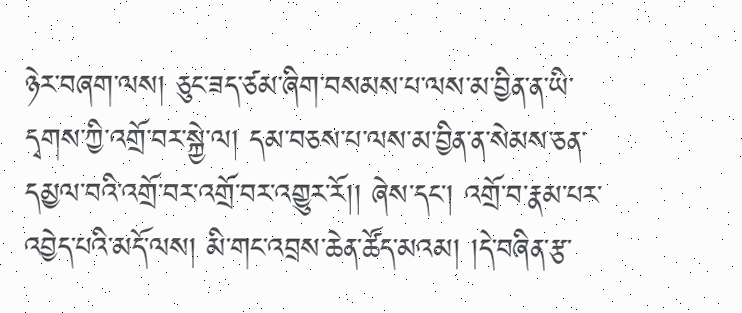ཉེར་བཞག་ལས། ཅུང་ཟད་ཙམ་ཞིག་བསམས་པ་ལས་མ་བྱིན་ན་ཡི་དྭགས་ཀྱི་འགྲོ་བར་སྐྱེ་ལ། དམ་བཅས་པ་ལས་མ་བྱིན་ན་སེམས་ཅན་དམྱལ་བའི་འགྲོ་བར་འགྲོ་བར་འགྱུར་རོ།། ཞེས་དང་། འགྲོ་བ་རྣམ་པར་འབྱེད་པའི་མདོ་ལས། མི་གང་འབྲས་ཆེན་ཚོད་མའམ། །དེ་བཞིན་རྩ་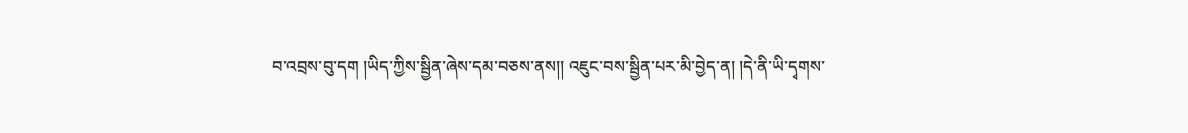བ་འབྲས་བུ་དག །ཡིད་ཀྱིས་སྦྱིན་ཞེས་དམ་བཅས་ནས།། འཇུང་བས་སྦྱིན་པར་མི་བྱེད་ན། །དེ་ནི་ཡི་དྭགས་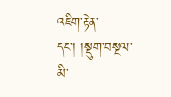འཇིག་རྟེན་དང་། །སྡུག་བསྔལ་མི་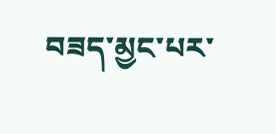བཟད་མྱང་པར་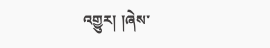འགྱུར། །ཞེས་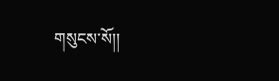གསུངས་སོ།།